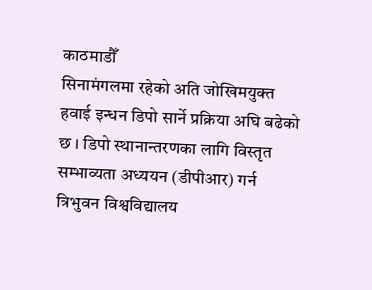काठमाडौँ
सिनामंगलमा रहेको अति जोखिमयुक्त हवाई इन्धन डिपो सार्ने प्रक्रिया अघि बढेको छ । डिपो स्थानान्तरणका लागि विस्तृत सम्भाव्यता अध्ययन (डीपीआर) गर्न त्रिभुवन विश्वविद्यालय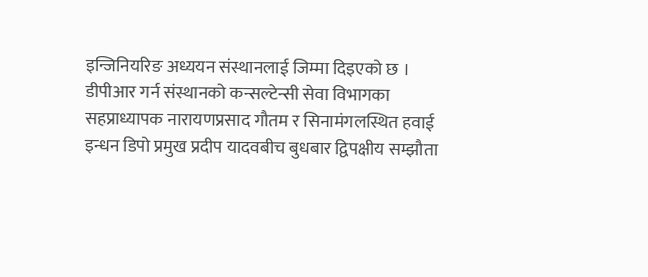इन्जिनियरिङ अध्ययन संस्थानलाई जिम्मा दिइएको छ ।
डीपीआर गर्न संस्थानको कन्सल्टेन्सी सेवा विभागका सहप्राध्यापक नारायणप्रसाद गौतम र सिनामंगलस्थित हवाई इन्धन डिपो प्रमुख प्रदीप यादवबीच बुधबार द्विपक्षीय सम्झौता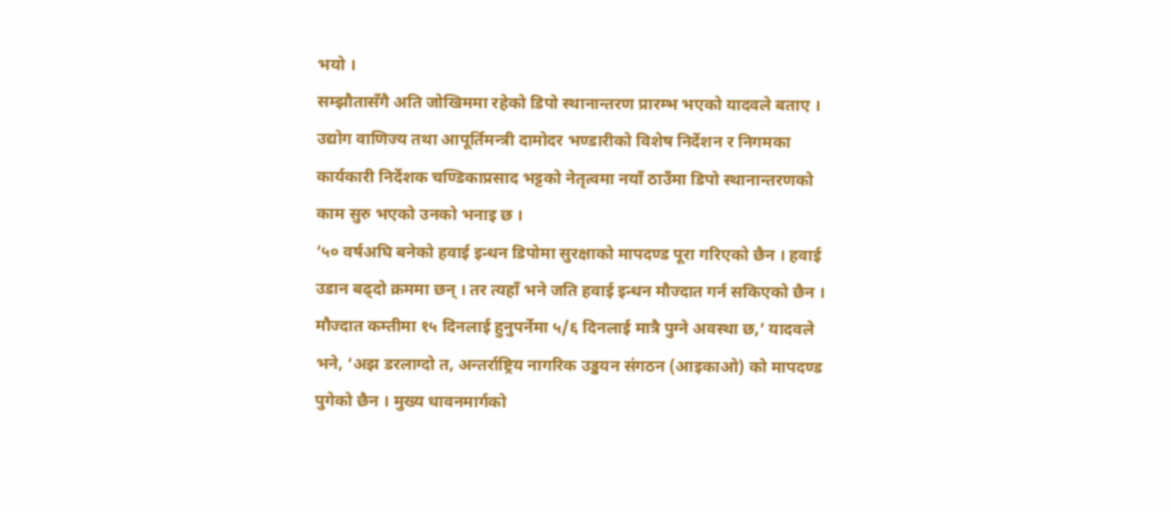भयो ।
सम्झौतासँगै अति जोखिममा रहेको डिपो स्थानान्तरण प्रारम्भ भएको यादवले बताए । उद्योग वाणिज्य तथा आपूर्तिमन्त्री दामोदर भण्डारीको विशेष निर्देशन र निगमका कार्यकारी निर्देशक चण्डिकाप्रसाद भट्टको नेतृत्वमा नयाँ ठाउँमा डिपो स्थानान्तरणको काम सुरु भएको उनको भनाइ छ ।
‘५० वर्षअघि बनेको हवाई इन्धन डिपोमा सुरक्षाको मापदण्ड पूरा गरिएको छैन । हवाई उडान बढ्दो क्रममा छन् । तर त्यहाँ भने जति हवाई इन्धन मौज्दात गर्न सकिएको छैन । मौज्दात कम्तीमा १५ दिनलाई हुनुपर्नेमा ५/६ दिनलाई मात्रै पुग्ने अवस्था छ,’ यादवले भने, ‘अझ डरलाग्दो त, अन्तर्राष्ट्रिय नागरिक उड्डयन संगठन (आइकाओ) को मापदण्ड पुगेको छैन । मुख्य धावनमार्गको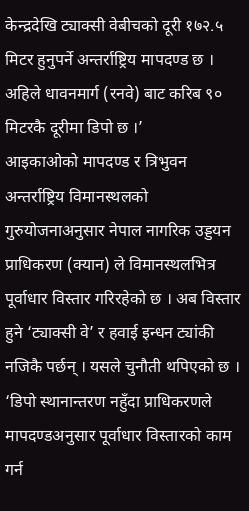केन्द्रदेखि ट्याक्सी वेबीचको दूरी १७२.५ मिटर हुनुपर्ने अन्तर्राष्ट्रिय मापदण्ड छ । अहिले धावनमार्ग (रनवे) बाट करिब ९० मिटरकै दूरीमा डिपो छ ।’
आइकाओको मापदण्ड र त्रिभुवन अन्तर्राष्ट्रिय विमानस्थलको गुरुयोजनाअनुसार नेपाल नागरिक उड्डयन प्राधिकरण (क्यान) ले विमानस्थलभित्र पूर्वाधार विस्तार गरिरहेको छ । अब विस्तार हुने ‘ट्याक्सी वे’ र हवाई इन्धन ट्यांकी नजिकै पर्छन् । यसले चुनौती थपिएको छ । ‘डिपो स्थानान्तरण नहुँदा प्राधिकरणले मापदण्डअनुसार पूर्वाधार विस्तारको काम गर्न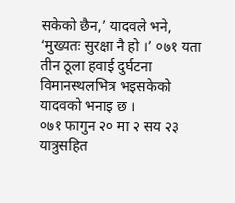सकेको छैन,’ यादवले भने, ‘मुख्यतः सुरक्षा नै हो ।’ ०७१ यता तीन ठूला हवाई दुर्घटना विमानस्थलभित्र भइसकेको यादवको भनाइ छ ।
०७१ फागुन २० मा २ सय २३ यात्रुसहित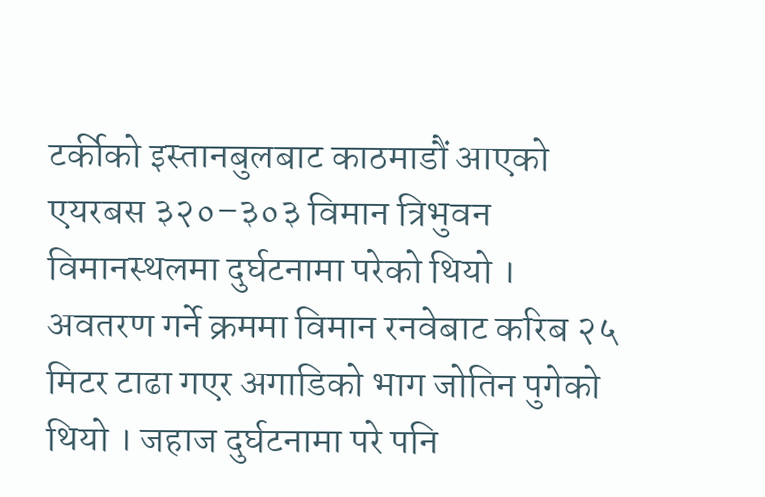टर्कीको इस्तानबुलबाट काठमाडौं आएको एयरबस ३२०–३०३ विमान त्रिभुवन विमानस्थलमा दुर्घटनामा परेको थियो । अवतरण गर्ने क्रममा विमान रनवेबाट करिब २५ मिटर टाढा गएर अगाडिको भाग जोतिन पुगेको थियो । जहाज दुर्घटनामा परे पनि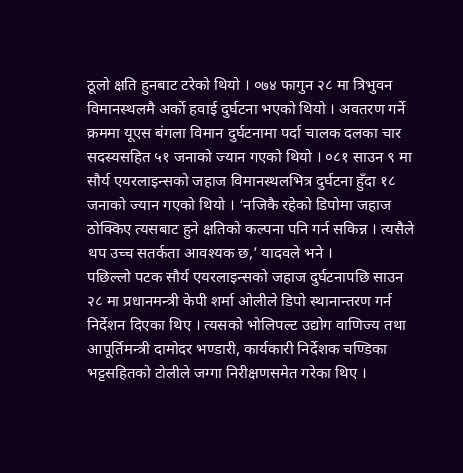ठूलो क्षति हुनबाट टरेको थियो । ०७४ फागुन २८ मा त्रिभुवन विमानस्थलमै अर्को हवाई दुर्घटना भएको थियो । अवतरण गर्ने क्रममा यूएस बंगला विमान दुर्घटनामा पर्दा चालक दलका चार सदस्यसहित ५१ जनाको ज्यान गएको थियो । ०८१ साउन ९ मा सौर्य एयरलाइन्सको जहाज विमानस्थलभित्र दुर्घटना हुँदा १८ जनाको ज्यान गएको थियो । ‘नजिकै रहेको डिपोमा जहाज ठोक्किए त्यसबाट हुने क्षतिको कल्पना पनि गर्न सकिन्न । त्यसैले थप उच्च सतर्कता आवश्यक छ,’ यादवले भने ।
पछिल्लो पटक सौर्य एयरलाइन्सको जहाज दुर्घटनापछि साउन २८ मा प्रधानमन्त्री केपी शर्मा ओलीले डिपो स्थानान्तरण गर्न निर्देशन दिएका थिए । त्यसको भोलिपल्ट उद्योग वाणिज्य तथा आपूर्तिमन्त्री दामोदर भण्डारी, कार्यकारी निर्देशक चण्डिका भट्टसहितको टोलीले जग्गा निरीक्षणसमेत गरेका थिए ।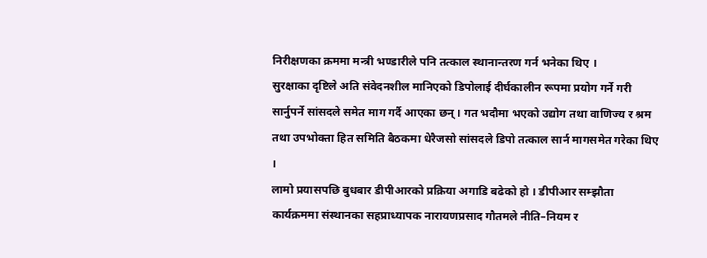निरीक्षणका क्रममा मन्त्री भण्डारीले पनि तत्काल स्थानान्तरण गर्न भनेका थिए ।
सुरक्षाका दृष्टिले अति संवेदनशील मानिएको डिपोलाई दीर्घकालीन रूपमा प्रयोग गर्ने गरी सार्नुपर्ने सांसदले समेत माग गर्दै आएका छन् । गत भदौमा भएको उद्योग तथा वाणिज्य र श्रम तथा उपभोक्ता हित समिति बैठकमा धेरैजसो सांसदले डिपो तत्काल सार्न मागसमेत गरेका थिए ।
लामो प्रयासपछि बुधबार डीपीआरको प्रक्रिया अगाडि बढेको हो । डीपीआर सम्झौता कार्यक्रममा संस्थानका सहप्राध्यापक नारायणप्रसाद गौतमले नीति–नियम र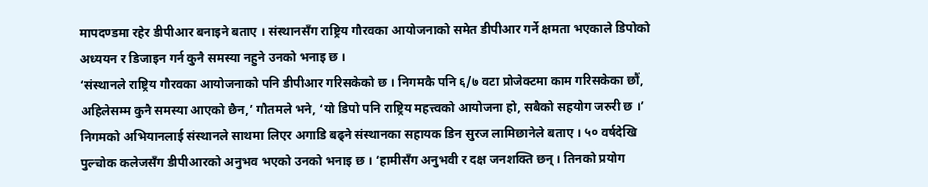मापदण्डमा रहेर डीपीआर बनाइने बताए । संस्थानसँग राष्ट्रिय गौरवका आयोजनाको समेत डीपीआर गर्ने क्षमता भएकाले डिपोको अध्ययन र डिजाइन गर्न कुनै समस्या नहुने उनको भनाइ छ ।
‘संस्थानले राष्ट्रिय गौरवका आयोजनाको पनि डीपीआर गरिसकेको छ । निगमकै पनि ६/७ वटा प्रोजेक्टमा काम गरिसकेका छौं, अहिलेसम्म कुनै समस्या आएको छैन,’ गौतमले भने, ‘यो डिपो पनि राष्ट्रिय महत्त्वको आयोजना हो, सबैको सहयोग जरुरी छ ।’ निगमको अभियानलाई संस्थानले साथमा लिएर अगाडि बढ्ने संस्थानका सहायक डिन सुरज लामिछानेले बताए । ५० वर्षदेखि पुल्चोक कलेजसँग डीपीआरको अनुभव भएको उनको भनाइ छ । ‘हामीसँग अनुभवी र दक्ष जनशक्ति छन् । तिनको प्रयोग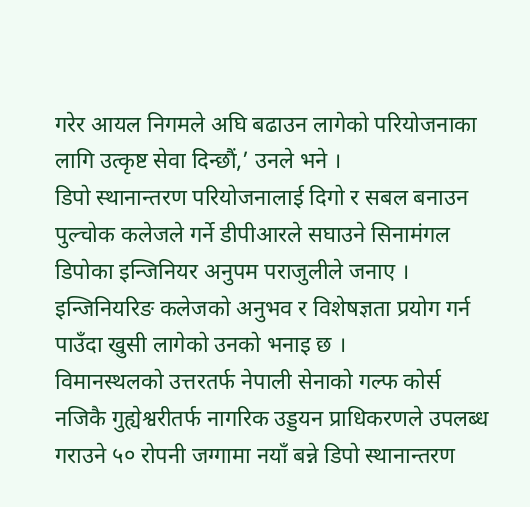गरेर आयल निगमले अघि बढाउन लागेको परियोजनाका लागि उत्कृष्ट सेवा दिन्छौं,’ उनले भने ।
डिपो स्थानान्तरण परियोजनालाई दिगो र सबल बनाउन पुल्चोक कलेजले गर्ने डीपीआरले सघाउने सिनामंगल डिपोका इन्जिनियर अनुपम पराजुलीले जनाए । इन्जिनियरिङ कलेजको अनुभव र विशेषज्ञता प्रयोग गर्न पाउँदा खुसी लागेको उनको भनाइ छ ।
विमानस्थलको उत्तरतर्फ नेपाली सेनाको गल्फ कोर्स नजिकै गुह्येश्वरीतर्फ नागरिक उड्डयन प्राधिकरणले उपलब्ध गराउने ५० रोपनी जग्गामा नयाँ बन्ने डिपो स्थानान्तरण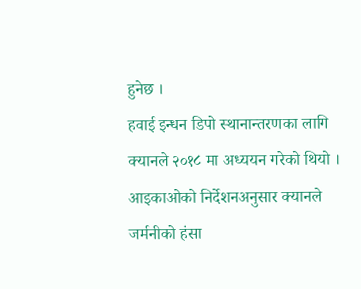हुनेछ ।
हवाई इन्धन डिपो स्थानान्तरणका लागि क्यानले २०१८ मा अध्ययन गरेको थियो । आइकाओको निर्देशनअनुसार क्यानले जर्मनीको हंसा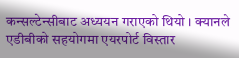कन्सल्टेन्सीबाट अध्ययन गराएको थियो । क्यानले एडीबीको सहयोगमा एयरपोर्ट विस्तार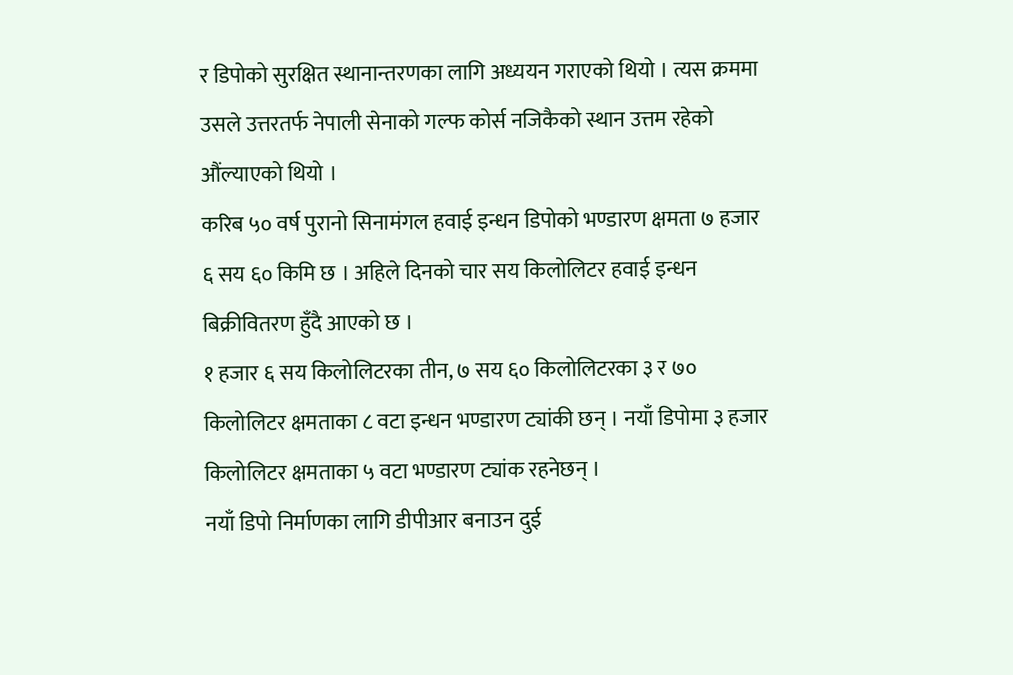र डिपोको सुरक्षित स्थानान्तरणका लागि अध्ययन गराएको थियो । त्यस क्रममा उसले उत्तरतर्फ नेपाली सेनाको गल्फ कोर्स नजिकैको स्थान उत्तम रहेको औंल्याएको थियो ।
करिब ५० वर्ष पुरानो सिनामंगल हवाई इन्धन डिपोको भण्डारण क्षमता ७ हजार ६ सय ६० किमि छ । अहिले दिनको चार सय किलोलिटर हवाई इन्धन बिक्रीवितरण हुँदै आएको छ ।
१ हजार ६ सय किलोलिटरका तीन, ७ सय ६० किलोलिटरका ३ र ७० किलोलिटर क्षमताका ८ वटा इन्धन भण्डारण ट्यांकी छन् । नयाँ डिपोमा ३ हजार किलोलिटर क्षमताका ५ वटा भण्डारण ट्यांक रहनेछन् ।
नयाँ डिपो निर्माणका लागि डीपीआर बनाउन दुई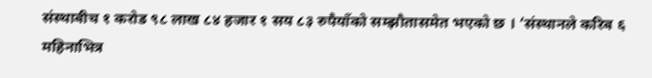संस्थाबीच १ करोड ९८ लाख ८४ हजार १ सय ८३ रुपैयाँको सम्झौतासमेत भएको छ । ‘संस्थानले करिब ६ महिनाभित्र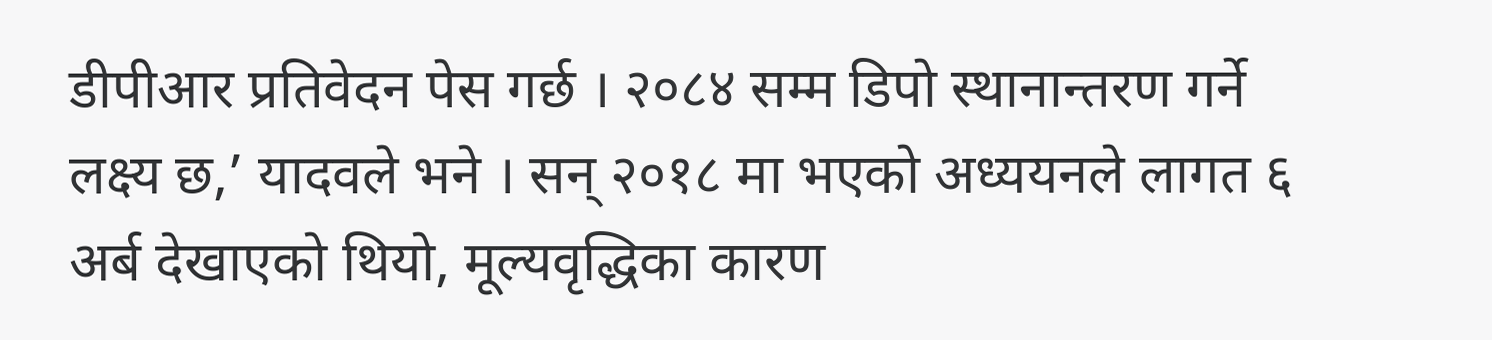डीपीआर प्रतिवेदन पेस गर्छ । २०८४ सम्म डिपो स्थानान्तरण गर्ने लक्ष्य छ,’ यादवले भने । सन् २०१८ मा भएको अध्ययनले लागत ६ अर्ब देखाएको थियो, मूल्यवृद्धिका कारण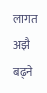लागत अझै बढ्ने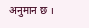अनुमान छ ।